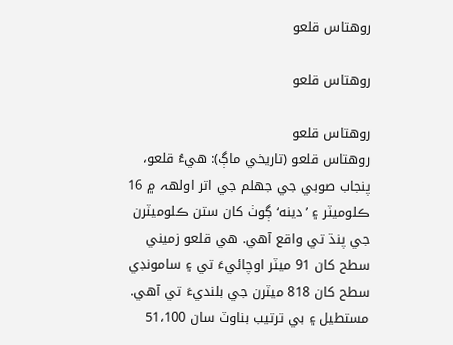روهتاس قلعو

روهتاس قلعو

روهتاس قلعو
روهتاس قلعو (تاريخي ماڳ): هيءُ قلعو، پنجاب صوبي جي جھلم جي اتر اولھہ ۾ 16 ڪلوميٽر ۽ ’دينه‘ ڳوٺ کان ستن ڪلوميٽرن جي پنڌ تي واقع آهي. هي قلعو زميني سطح کان 91 ميٽر اوچائيءَ تي ۽ سامونڊي سطح کان 818 ميٽرن جي بلنديءَ تي آهي. مستطيل ۽ بي ترتيب بناوٽ سان 51،100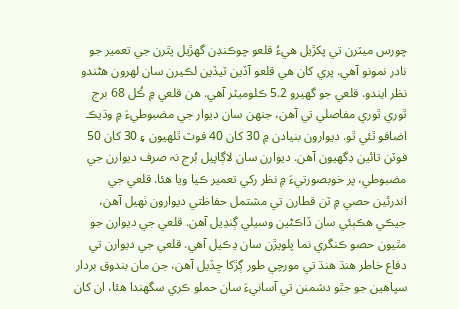چورس ميٽرن تي پکڙيل هيءُ قلعو چوڪنڊن گهڙيل پٿرن جي تعمير جو نادر نمونو آهي. پري کان هي قلعو آڏين ٽيڏين لڪيرن سان لهرون هڻندو نظر ايندو. قلعي جو گهيرو 5.2 ڪلوميٽر آهي. هن قلعي ۾ ڪُل 68 برج ٿوري ٿوري مفاصلي تي آهن، جنهن سان ديوار جي مضبوطيءَ ۾ وڌيڪ اضافو ٿئي ٿو. ديوارون بنيادن ۾ 30 کان 40 فوٽ ٿلهيون ۽ 30 کان 50 فوٽن تائين ڊگهيون آهن. ديوارن سان لاڳاپيل بُرج نہ صرف ديوارن جي مضبوطي، پر خوبصورتيءَ ۾ نظر رکي تعمير ڪيا ويا هئا. قلعي جي اندرئين حصي ۾ ٽن قطارن تي مشتمل حفاظتي ديوارون ٺهيل آهن، جيڪي هڪٻئي سان ڏاڪڻين وسيلي ڳنڍيل آهن. قلعي جي ديوارن جو مٿيون حصو ڪنگري نما پلويڙن سان ڍڪيل آهي. قلعي جي ديوارن تي دفاع خاطر هنڌ هنڌ تي مورچي طور ڳڙکا ڇڏيل آهن، جن مان بندوق بردار سپاهين جو جٿو دشمنن تي آسانيءَ سان حملو ڪري سگهندا هئا، ان کان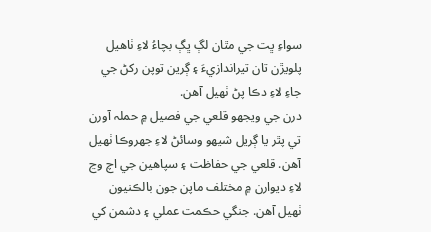سواءِ ڀت جي مٿان لڳ ڀڳ بچاءُ لاءِ ٺاهيل پلويڙن تان تيراندازيءَ ۽ ڳرين توپن رکڻ جي جاءِ لاءِ دڪا پڻ ٺهيل آهن.
درن جي ويجهو قلعي جي فصيل ۾ حملہ آورن تي پٿر يا ڳريل شيهو وسائڻ لاءِ جهروڪا ٺهيل آهن. قلعي جي حفاظت ۽ سپاهين جي اچ وڃ لاءِ ديوارن ۾ مختلف ماپن جون بالڪنيون ٺهيل آهن. جنگي حڪمت عملي ۽ دشمن کي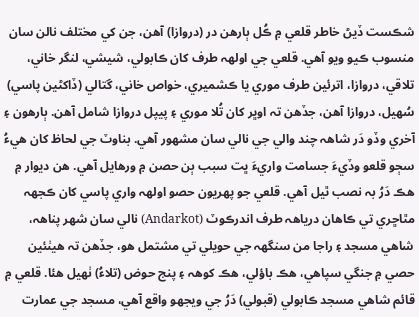شڪست ڏيڻ خاطر قلعي ۾ ڪُل ٻارهن در (دروازا) آهن، جن کي مختلف نالن سان منسوب ڪيو ويو آهي. قلعي جي اولھہ طرف کان ڪابولي، شيشي، لنگر خاني، تلاقي، دروازا، اترئين طرف موري يا ڪشميري، خواص خاني، گتالي (ڏاکڻين پاسي) سُهيل، دروازا آهن، جڏهن تہ اوڀر کان تُلا موري ۽ پيپل دروازا شامل آهن. ٻارهون ۽ آخري وڏو دَر شاھہ چند والي جي نالي سان مشھور آهي. بناوٽ جي لحاظ کان هيءُ سڄو قلعو وڏيءَ جسامت واريءَ ڀت سبب ٻن حصن ۾ ورهايل آهي. هن ديوار ۾ هڪ دَرُ بہ نصب ٿيل آهي. قلعي جو پهريون حصو اولھہ واري پاسي کان ڪجهہ مٿاڇري تي ڪاهان درياھہ طرف اندرڪوٽ (Andarkot) نالي سان شھر پناھہ، شاهي مسجد ۽ راجا من سنگهہ جي حويلي تي مشتمل هو، جڏهن تہ هيٺئين حصي ۾ جنگي سپاهي، هڪ باؤلي، هڪ کوھہ ۽ پنج حوض (تلاءُ) ٺهيل هئا. قلعي ۾ قائم شاهي مسجد ڪابولي (قبولي) دَرُ جي ويجهو واقع آهي، مسجد جي عمارت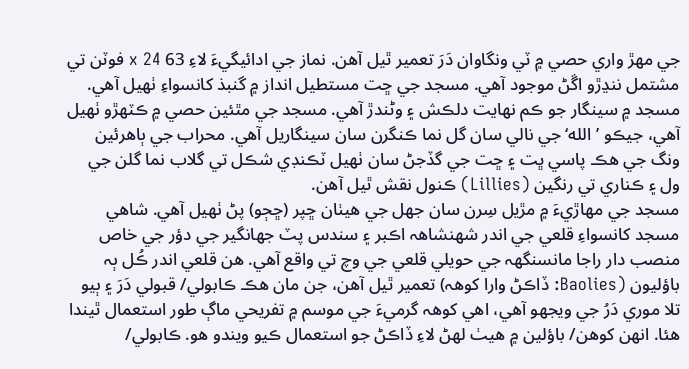جي مھڙ واري حصي ۾ ٽي ونگاوان دَرَ تعمير ٿيل آهن. نماز جي ادائيگيءَ لاءِ 63 x 24 فوٽن تي مشتمل ننڍڙو اڱڻ موجود آهي. مسجد جي ڇت مستطيل انداز ۾ گنبذ کانسواءِ ٺهيل آهي. مسجد ۾ سينگار جو ڪم نهايت دلڪش ۽ وڻندڙ آهي. مسجد جي مٿئين حصي ۾ ڪٽهڙو ٺهيل آهي، جيڪو ’الله‘ جي نالي سان گل نما ڪنگرن سان سينگاريل آهي. محراب جي ٻاهرئين ونگ جي هڪ پاسي ڀت ۽ ڇت جي گڏجڻ سان ٺهيل ٽڪنڊي شڪل تي گلاب نما گلن جي ول ۽ ڪناري تي رنگين (Lillies) ڪنول نقش ٿيل آهن.
مسجد جي مهاڙيءَ ۾ مڙيل سِرن سان جهل جي هيٺان ڇپر (ڇڄو) پڻ ٺهيل آهي. شاهي مسجد کانسواءِ قلعي جي اندر شهنشاھہ اڪبر ۽ سندس پٽ جھانگير جي دؤر جي خاص منصب دار راجا مانسنگهہ جي حويلي قلعي جي وچ تي واقع آهي. هن قلعي اندر ڪُل ٻہ باؤليون (Baolies: ڏاڪڻ وارا کوھہ) تعمير ٿيل آهن، جن مان هڪ ڪابولي/ قبولي دَرَ ۽ ٻيو تلا موري دَرُ جي ويجهو آهي، اهي کوھہ گرميءَ جي موسم ۾ تفريحي ماڳ طور استعمال ٿيندا هئا. انهن کوهن/ باؤلين ۾ هيٺ لھڻ لاءِ ڏاڪڻ جو استعمال ڪيو ويندو هو. ڪابولي/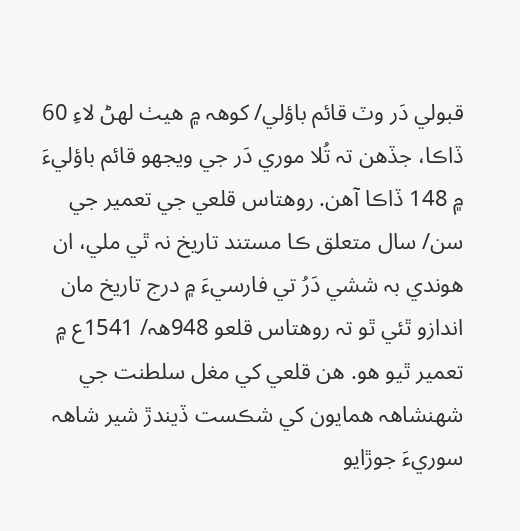قبولي دَر وٽ قائم باؤلي/ کوھہ ۾ هيٺ لھڻ لاءِ 60 ڏاڪا، جڏهن تہ تُلا موري دَر جي ويجهو قائم باؤليءَ ۾ 148 ڏاڪا آهن. روهتاس قلعي جي تعمير جي سن/ سال متعلق ڪا مستند تاريخ نہ ٿي ملي، ان هوندي بہ ششي دَرُ تي فارسيءَ ۾ درج تاريخ مان اندازو ٿئي ٿو تہ روهتاس قلعو 948ھہ/ 1541ع ۾ تعمير ٿيو هو. هن قلعي کي مغل سلطنت جي شهنشاھہ همايون کي شڪست ڏيندڙ شير شاھہ سوريءَ جوڙايو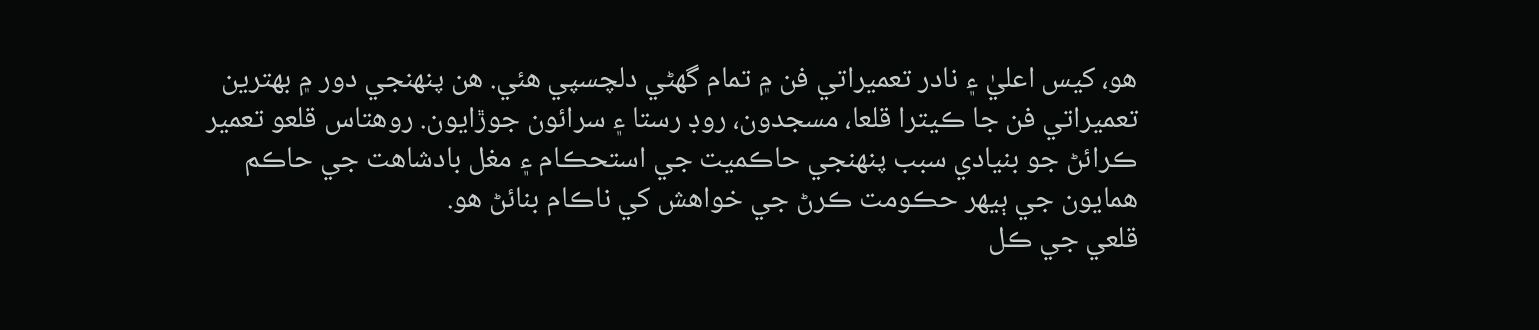هو، کيس اعليٰ ۽ نادر تعميراتي فن ۾ تمام گهڻي دلچسپي هئي. هن پنھنجي دور ۾ بھترين تعميراتي فن جا ڪيترا قلعا، مسجدون، روڊ رستا ۽ سرائون جوڙايون. روهتاس قلعو تعمير ڪرائڻ جو بنيادي سبب پنھنجي حاڪميت جي استحڪام ۽ مغل بادشاهت جي حاڪم همايون جي ٻيهر حڪومت ڪرڻ جي خواهش کي ناڪام بنائڻ هو.
قلعي جي ڪل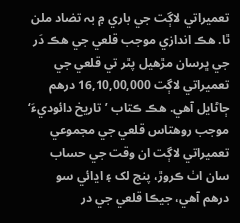تعميراتي لاڳت جي باري ۾ بہ تضاد ملن ٿا. هڪ اندازي موجب قلعي جي هڪ دَر جي ڀرسان مڙهيل پٿر تي قلعي جي تعميراتي لاڳت 16,10,00,000 درهم ڄاڻايل آهي. هڪ ڪتاب ’تاريخ دائوديءَ‘ موجب روهتاس قلعي جي مجموعي تعميراتي لاڳت ان وقت جي حساب سان اٺ ڪروڙ، پنج لک ۽ اڍائي سو درهم آهي، جيڪا قلعي جي در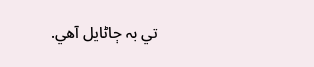تي بہ ڄاڻايل آهي.